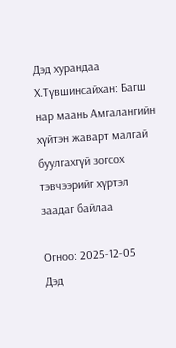Дэд хурандаа Х.Түвшинсайхан: Багш нар маань Амгалангийн хүйтэн жаварт малгай буулгахгүй зогсох тэвчээрийг хүртэл заадаг байлаа

Огноо: 2025-12-05
Дэд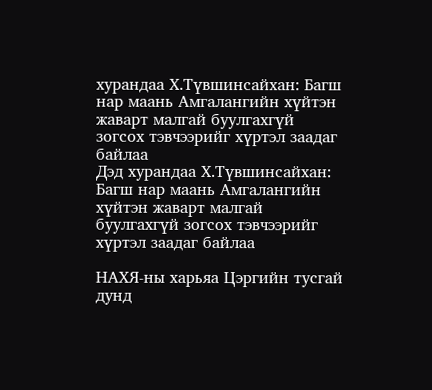хурандаа Х.Түвшинсайхан: Багш нар маань Амгалангийн хүйтэн жаварт малгай буулгахгүй зогсох тэвчээрийг хүртэл заадаг байлаа
Дэд хурандаа Х.Түвшинсайхан: Багш нар маань Амгалангийн хүйтэн жаварт малгай буулгахгүй зогсох тэвчээрийг хүртэл заадаг байлаа

НАХЯ-ны харьяа Цэргийн тусгай дунд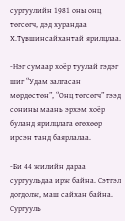сургуулийн 1981 оны онц төгсөгч, дэд хурандаа Х.Түвшинсайхантай ярилцлаа.

-Нэг сумаар хоёр туулай гэдэг шиг “Удам залгасан мөрдөстөн”, “Онц төгсөгч” гээд сонины маань эрхэм хоёр буланд ярилцлага өгөхөөр ирсэн танд баярлалаа.

-Би 44 жилийн дараа сургуульдаа ирж байна. Сэтгэл догдолж, маш сайхан байна. Сургууль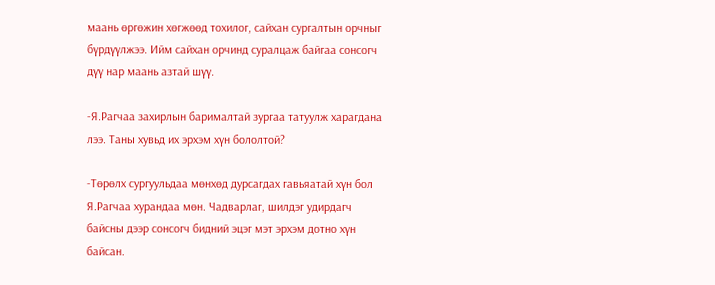маань өргөжин хөгжөөд тохилог, сайхан сургалтын орчныг бүрдүүлжээ. Ийм сайхан орчинд суралцаж байгаа сонсогч дүү нар маань азтай шүү.

-Я.Рагчаа захирлын барималтай зургаа татуулж харагдана лээ. Таны хувьд их эрхэм хүн бололтой?

-Төрөлх сургуульдаа мөнхөд дурсагдах гавьяатай хүн бол Я.Рагчаа хурандаа мөн. Чадварлаг, шилдэг удирдагч байсны дээр сонсогч бидний эцэг мэт эрхэм дотно хүн байсан.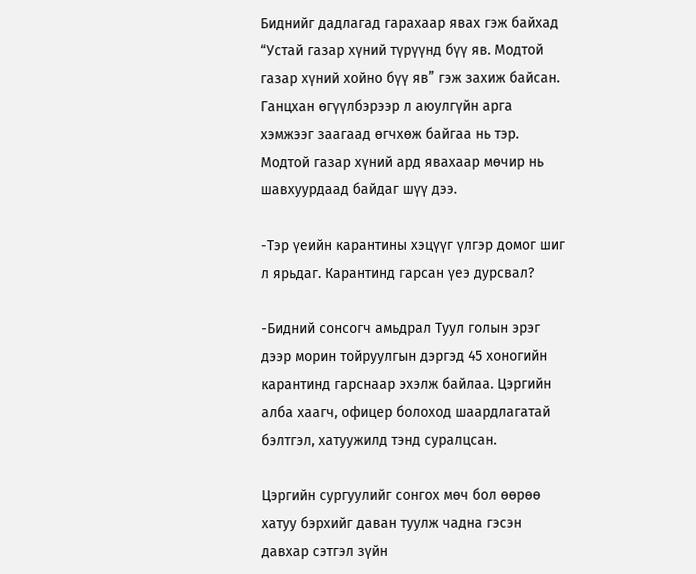Биднийг дадлагад гарахаар явах гэж байхад “Устай газар хүний түрүүнд бүү яв. Модтой газар хүний хойно бүү яв” гэж захиж байсан. Ганцхан өгүүлбэрээр л аюулгүйн арга хэмжээг заагаад өгчхөж байгаа нь тэр. Модтой газар хүний ард явахаар мөчир нь шавхуурдаад байдаг шүү дээ.

-Тэр үеийн карантины хэцүүг үлгэр домог шиг л ярьдаг. Карантинд гарсан үеэ дурсвал?

-Бидний сонсогч амьдрал Туул голын эрэг дээр морин тойруулгын дэргэд 45 хоногийн карантинд гарснаар эхэлж байлаа. Цэргийн алба хаагч, офицер болоход шаардлагатай бэлтгэл, хатуужилд тэнд суралцсан.

Цэргийн сургуулийг сонгох мөч бол өөрөө хатуу бэрхийг даван туулж чадна гэсэн давхар сэтгэл зүйн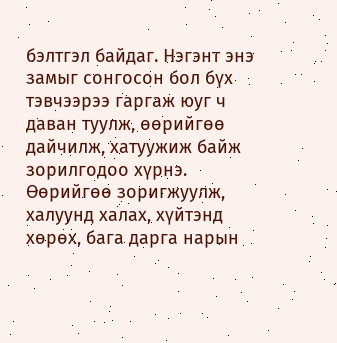бэлтгэл байдаг. Нэгэнт энэ замыг сонгосон бол бүх тэвчээрээ гаргаж юуг ч даван туулж, өөрийгөө дайчилж, хатуужиж байж зорилгодоо хүрнэ. Өөрийгөө зоригжуулж, халуунд халах, хүйтэнд хөрөх, бага дарга нарын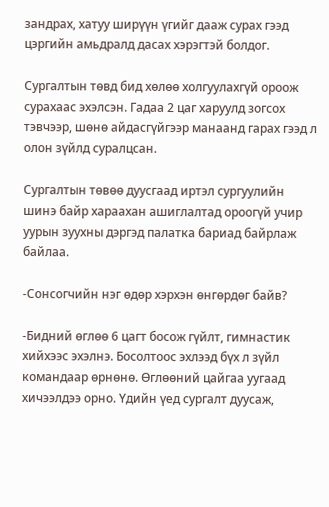зандрах, хатуу ширүүн үгийг дааж сурах гээд цэргийн амьдралд дасах хэрэгтэй болдог.

Сургалтын төвд бид хөлөө холгуулахгүй ороож сурахаас эхэлсэн. Гадаа 2 цаг харуулд зогсох тэвчээр, шөнө айдасгүйгээр манаанд гарах гээд л олон зүйлд суралцсан.

Сургалтын төвөө дуусгаад иртэл сургуулийн шинэ байр хараахан ашиглалтад ороогүй учир уурын зуухны дэргэд палатка бариад байрлаж байлаа.

-Сонсогчийн нэг өдөр хэрхэн өнгөрдөг байв?

-Бидний өглөө 6 цагт босож гүйлт, гимнастик хийхээс эхэлнэ. Босолтоос эхлээд бүх л зүйл командаар өрнөнө. Өглөөний цайгаа уугаад хичээлдээ орно. Үдийн үед сургалт дуусаж,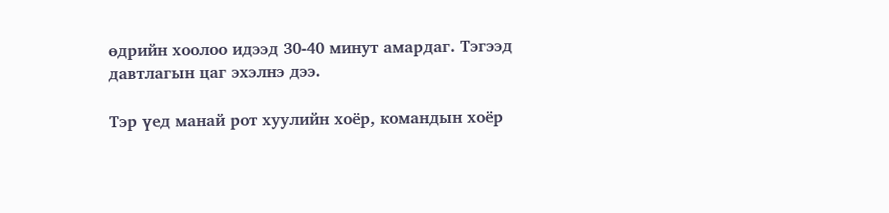өдрийн хоолоо идээд 30-40 минут амардаг. Тэгээд давтлагын цаг эхэлнэ дээ.

Тэр үед манай рот хуулийн хоёр, командын хоёр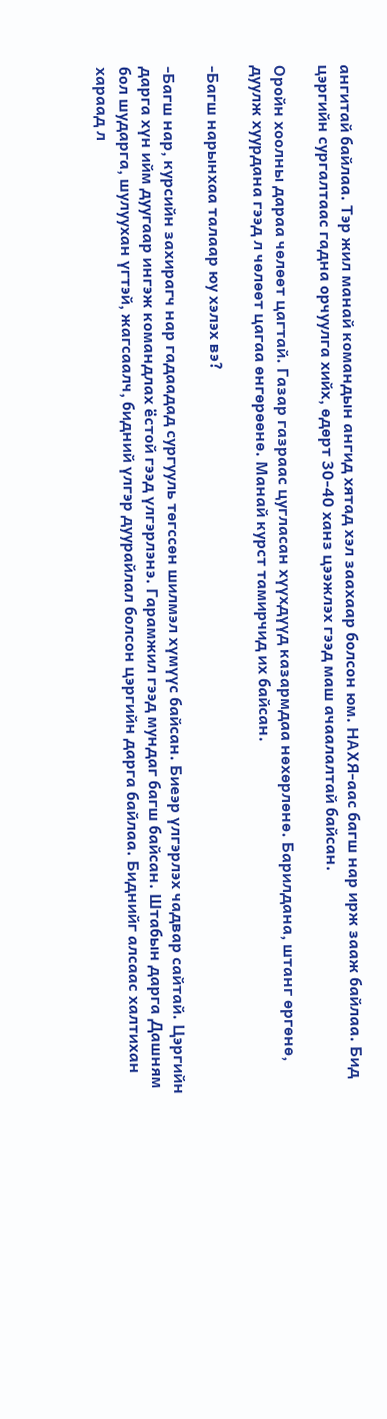ангитай байлаа. Тэр жил манай командын ангид хятад хэл заахаар болсон юм. НАХЯ-аас багш нар ирж зааж байлаа. Бид цэргийн сургалтаас гадна орчуулга хийх, өдөрт 30-40 ханз цээжлэх гээд маш ачаалалтай байсан.

Оройн хоолны дараа чөлөөт цагтай. Газар газраас цугласан хүүхдүүд казармдаа нөхөрлөнө. Барилдана, штанг өргөнө, дуулж хуурдана гээд л чөлөөт цагаа өнгөрөөнө. Манай курст тамирчид их байсан.

-Багш нарынхаа талаар юу хэлэх вэ?

-Багш нар, курсийн захирагч нар гадаадад сургууль төгссөн шилмэл хүмүүс байсан. Биеэр үлгэрлэх чадвар сайтай. Цэргийн дарга хүн ийм дуугаар ингэж командлах ёстой гээд үлгэрлэнэ. Гарамжил гээд мундаг багш байсан. Штабын дарга Дашням бол шударга, шулуухан үгтэй, жагсаалч, бидний үлгэр дуурайлал болсон цэргийн дарга байлаа. Биднийг алсаас халтихан хараад л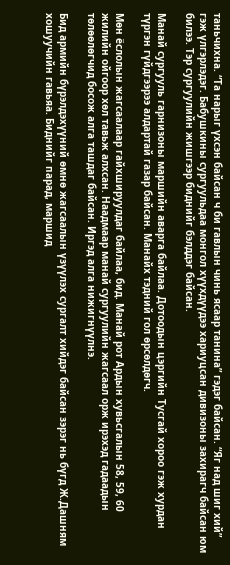таньчихна. “Та нарыг үхсэн байсан ч би гавлын чинь ясаар танина” гэдэг байсан. “Яг над шиг хий” гэж үлгэрлэдэг. Бабушкины сургуульдаа монгол хүүхдүүдээ хариуцсан дивизоны захирагч байсан юм билээ. Тэр сургуулийн жишгээр биднийг бэлддэг байсан.

Манай сургууль гарнизоны маршийн аварга байлаа. Дотоодын цэргийн Тусгай хороо гэж хурдан түргэн гүйдгээрээ алдартай газар байсан. Манайх тэдний гол өрсөлдөгч.

Мөн ёслолын жагсаалаар гайхшируулдаг байлаа, бид. Манай рот Ардын хувьсгалын 58, 59, 60 жилийн ойгоор хөл тавьж алхсан. Наадмаар манай сургуулийн жагсаал орж ирэхэд гадаадын төлөөлөгчид босож алга ташдаг байсан. Иргэд алга нижигнүүлнэ.

Бид армийн бүрэлдэхүүний өмнө жагсаалын үзүүлэх сургалт хийдэг байсан зэрэг нь бүгд Ж.Дашням хошуучийн гавьяа. Биднийг парад, маршид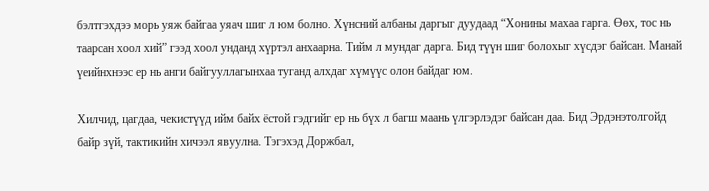бэлтгэхдээ морь уяж байгаа уяач шиг л юм болно. Хүнсний албаны даргыг дуудаад “Хонины махаа гарга. Өөх, тос нь таарсан хоол хий” гээд хоол унданд хүртэл анхаарна. Тийм л мундаг дарга. Бид түүн шиг болохыг хүсдэг байсан. Манай үеийнхнээс ер нь анги байгууллагынхаа туганд алхдаг хүмүүс олон байдаг юм.

Хилчид, цагдаа, чекистүүд ийм байх ёстой гэдгийг ер нь бүх л багш маань үлгэрлэдэг байсан даа. Бид Эрдэнэтолгойд байр зүй, тактикийн хичээл явуулна. Тэгэхэд Доржбал,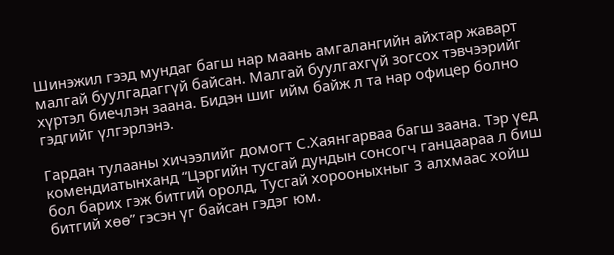Шинэжил гээд мундаг багш нар маань амгалангийн айхтар жаварт малгай буулгадаггүй байсан. Малгай буулгахгүй зогсох тэвчээрийг хүртэл биечлэн заана. Бидэн шиг ийм байж л та нар офицер болно гэдгийг үлгэрлэнэ.

Гардан тулааны хичээлийг домогт С.Хаянгарваа багш заана. Тэр үед комендиатынханд “Цэргийн тусгай дундын сонсогч ганцаараа л биш бол барих гэж битгий оролд, Тусгай хорооныхныг 3 алхмаас хойш битгий хөө” гэсэн үг байсан гэдэг юм.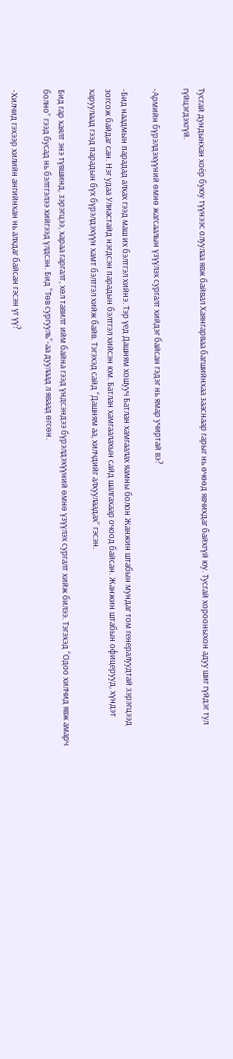Тусгай дундынхан хоёр буюу түүнээс олуулаа явж байвал Хаянгарваа багшийнхаа зааснаар гарыг нь өчөөд явчихдаг байхгүй юу. Тусгай хорооныхон адуу шиг гүйдэг тул гүйцэгдэхгүй.

-Армийн бүрэлдэхүүний өмнө жагсаалын үзүүлэх сургалт хийдэг байсан гэдэг нь ямар учиртай вэ?

-Бид наадмын парадад алхах гээд маш их бэлтгэл хийнэ. Тэр үед Дашням хошууч Батлан хамгаалах яамны болон Жанжин штабын мундаг том генералуудтай зэрэгцээд зогсож байдаг сан. Нэг удаа Улиастайд нэгдсэн парадын бэлтгэл хийсэн юм. Батлан хамгаалахын сайд шалгахаар очоод байсан. Жанжин штабын офицерууд, хүндэт харуулаад гээд парадын бүх бүрэлдэхүүн хамт бэлтгэл хийж байв. Тэгэхэд сайд “Дашням аа, хилчдийг алхуулаадах” гэсэн.

Бид гар хаялт энэ түвшинд, зэрэгцээ, хараа гаргалт, хөл тавилт ийм байна гээд үндсэндээ бүрэлдэхүүний өмнө үзүүлэх сургалт хийж билээ. Тэгэхэд “Одоо хилчид явж амарч болно” гээд бусад нь бэлтгэлээ хийгээд үлдсэн. Бид “Төв сургууль”-аа дуулаад л яваад өгсөн.

-Хилчид гэхээр хилийн ангийнхан нь алхдаг байсан гэсэн үг үү?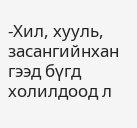-Хил, хууль, засангийнхан гээд бүгд холилдоод л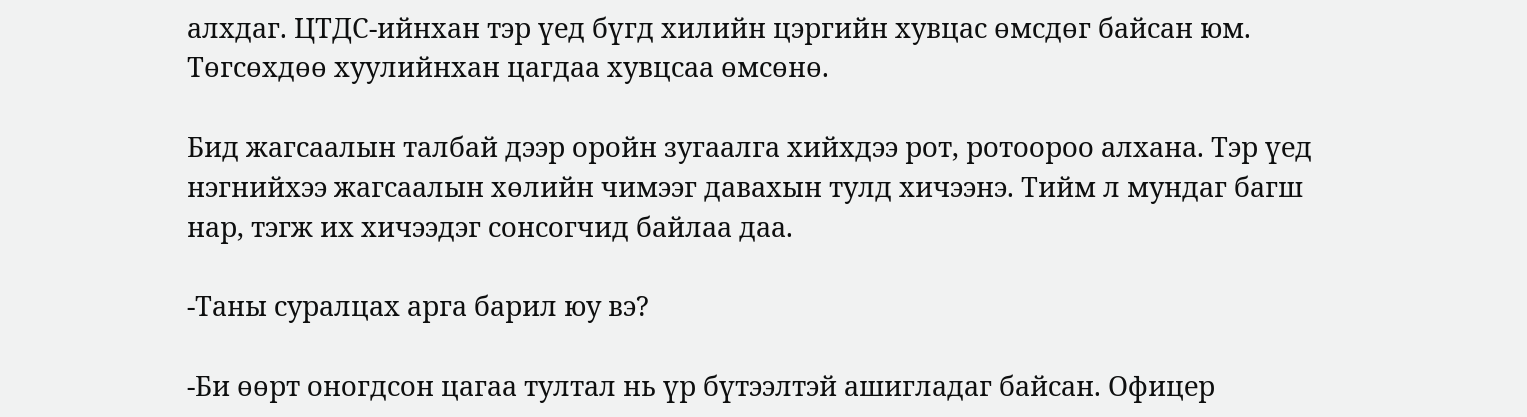алхдаг. ЦТДС-ийнхан тэр үед бүгд хилийн цэргийн хувцас өмсдөг байсан юм. Төгсөхдөө хуулийнхан цагдаа хувцсаа өмсөнө.

Бид жагсаалын талбай дээр оройн зугаалга хийхдээ рот, ротоороо алхана. Тэр үед нэгнийхээ жагсаалын хөлийн чимээг давахын тулд хичээнэ. Тийм л мундаг багш нар, тэгж их хичээдэг сонсогчид байлаа даа.

-Таны суралцах арга барил юу вэ?

-Би өөрт оногдсон цагаа тултал нь үр бүтээлтэй ашигладаг байсан. Офицер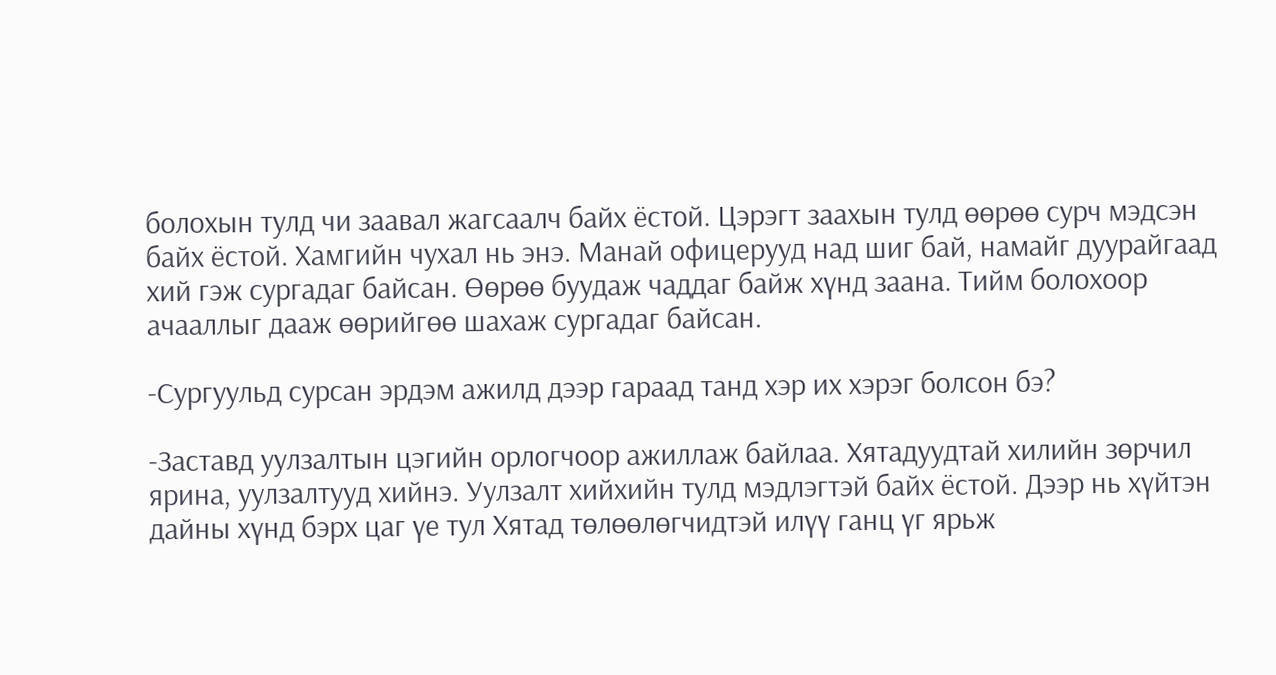болохын тулд чи заавал жагсаалч байх ёстой. Цэрэгт заахын тулд өөрөө сурч мэдсэн байх ёстой. Хамгийн чухал нь энэ. Манай офицерууд над шиг бай, намайг дуурайгаад хий гэж сургадаг байсан. Өөрөө буудаж чаддаг байж хүнд заана. Тийм болохоор ачааллыг дааж өөрийгөө шахаж сургадаг байсан.

-Сургуульд сурсан эрдэм ажилд дээр гараад танд хэр их хэрэг болсон бэ?

-Заставд уулзалтын цэгийн орлогчоор ажиллаж байлаа. Хятадуудтай хилийн зөрчил ярина, уулзалтууд хийнэ. Уулзалт хийхийн тулд мэдлэгтэй байх ёстой. Дээр нь хүйтэн дайны хүнд бэрх цаг үе тул Хятад төлөөлөгчидтэй илүү ганц үг ярьж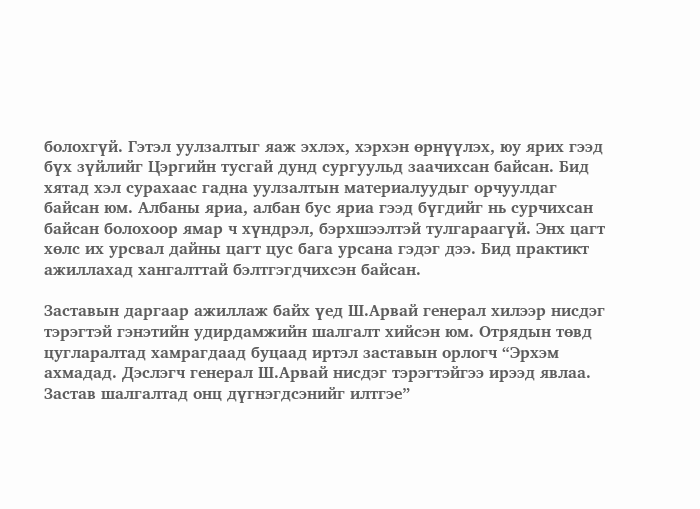болохгүй. Гэтэл уулзалтыг яаж эхлэх, хэрхэн өрнүүлэх, юу ярих гээд бүх зүйлийг Цэргийн тусгай дунд сургуульд заачихсан байсан. Бид хятад хэл сурахаас гадна уулзалтын материалуудыг орчуулдаг байсан юм. Албаны яриа, албан бус яриа гээд бүгдийг нь сурчихсан байсан болохоор ямар ч хүндрэл, бэрхшээлтэй тулгараагүй. Энх цагт хөлс их урсвал дайны цагт цус бага урсана гэдэг дээ. Бид практикт ажиллахад хангалттай бэлтгэгдчихсэн байсан.

Заставын даргаар ажиллаж байх үед Ш.Арвай генерал хилээр нисдэг тэрэгтэй гэнэтийн удирдамжийн шалгалт хийсэн юм. Отрядын төвд цугларалтад хамрагдаад буцаад иртэл заставын орлогч “Эрхэм ахмадад. Дэслэгч генерал Ш.Арвай нисдэг тэрэгтэйгээ ирээд явлаа. Застав шалгалтад онц дүгнэгдсэнийг илтгэе”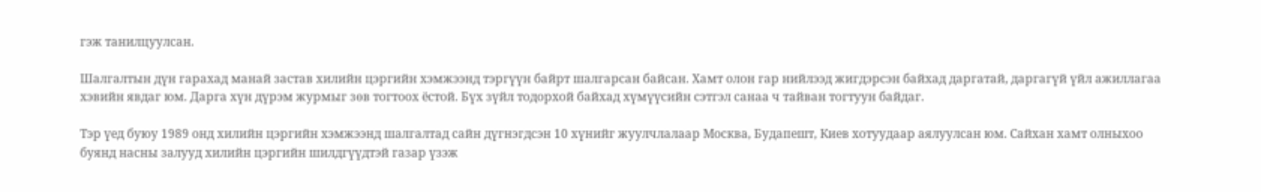гэж танилцуулсан.

Шалгалтын дүн гарахад манай застав хилийн цэргийн хэмжээнд тэргүүн байрт шалгарсан байсан. Хамт олон гар нийлээд жигдэрсэн байхад даргатай, даргагүй үйл ажиллагаа хэвийн явдаг юм. Дарга хүн дүрэм журмыг зөв тогтоох ёстой. Бүх зүйл тодорхой байхад хүмүүсийн сэтгэл санаа ч тайван тогтуун байдаг.

Тэр үед буюу 1989 онд хилийн цэргийн хэмжээнд шалгалтад сайн дүгнэгдсэн 10 хүнийг жуулчлалаар Москва, Будапешт, Киев хотуудаар аялуулсан юм. Сайхан хамт олныхоо буянд насны залууд хилийн цэргийн шилдгүүдтэй газар үзэж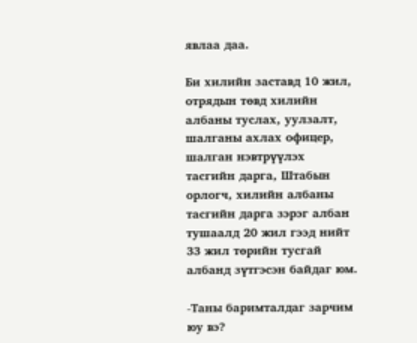явлаа даа.

Би хилийн заставд 10 жил, отрядын төвд хилийн албаны туслах, уулзалт, шалганы ахлах офицер, шалган нэвтрүүлэх тасгийн дарга, Штабын орлогч, хилийн албаны тасгийн дарга зэрэг албан тушаалд 20 жил гээд нийт 33 жил төрийн тусгай албанд зүтгэсэн байдаг юм.

-Таны баримталдаг зарчим юу вэ?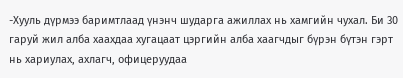-Хууль дүрмээ баримтлаад үнэнч шударга ажиллах нь хамгийн чухал. Би 30 гаруй жил алба хаахдаа хугацаат цэргийн алба хаагчдыг бүрэн бүтэн гэрт нь хариулах, ахлагч, офицеруудаа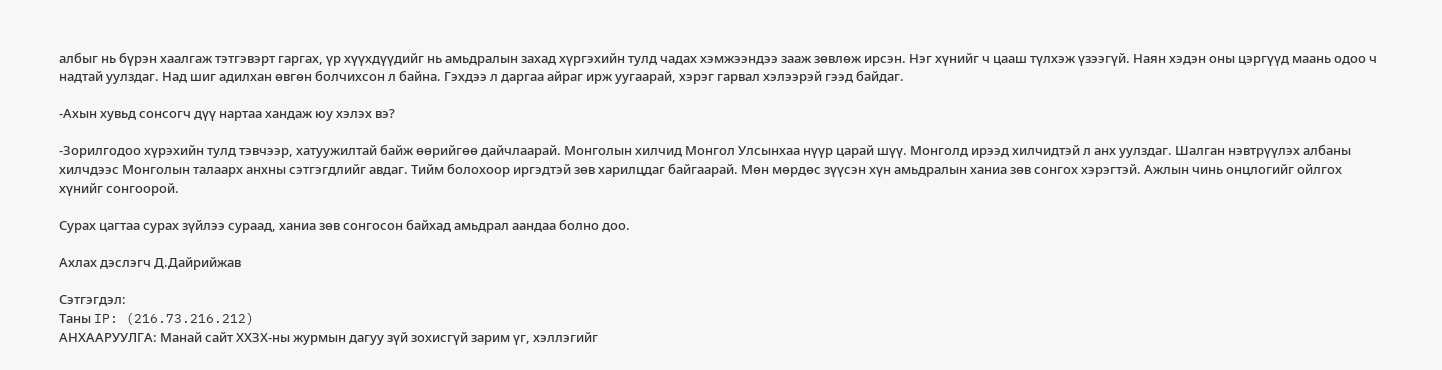албыг нь бүрэн хаалгаж тэтгэвэрт гаргах, үр хүүхдүүдийг нь амьдралын захад хүргэхийн тулд чадах хэмжээндээ зааж зөвлөж ирсэн. Нэг хүнийг ч цааш түлхэж үзээгүй. Наян хэдэн оны цэргүүд маань одоо ч надтай уулздаг. Над шиг адилхан өвгөн болчихсон л байна. Гэхдээ л даргаа айраг ирж уугаарай, хэрэг гарвал хэлээрэй гээд байдаг.

-Ахын хувьд сонсогч дүү нартаа хандаж юу хэлэх вэ?

-Зорилгодоо хүрэхийн тулд тэвчээр, хатуужилтай байж өөрийгөө дайчлаарай. Монголын хилчид Монгол Улсынхаа нүүр царай шүү. Монголд ирээд хилчидтэй л анх уулздаг. Шалган нэвтрүүлэх албаны хилчдээс Монголын талаарх анхны сэтгэгдлийг авдаг. Тийм болохоор иргэдтэй зөв харилцдаг байгаарай. Мөн мөрдөс зүүсэн хүн амьдралын ханиа зөв сонгох хэрэгтэй. Ажлын чинь онцлогийг ойлгох хүнийг сонгоорой.

Сурах цагтаа сурах зүйлээ сураад, ханиа зөв сонгосон байхад амьдрал аандаа болно доо.

Ахлах дэслэгч Д.Дайрийжав

Сэтгэгдэл:
Таны IP: (216.73.216.212)
АНХААРУУЛГА: Манай сайт ХХЗХ-ны журмын дагуу зүй зохисгүй зарим үг, хэллэгийг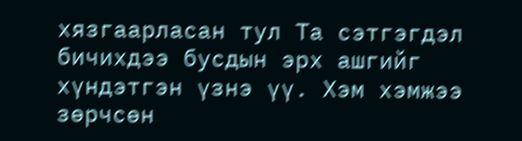хязгаарласан тул Та сэтгэгдэл бичихдээ бусдын эрх ашгийг хүндэтгэн үзнэ үү. Хэм хэмжээ зөрчсөн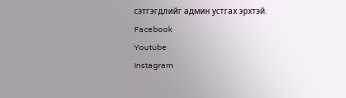сэтгэгдлийг админ устгах эрхтэй.
Facebook
Youtube
Instagram